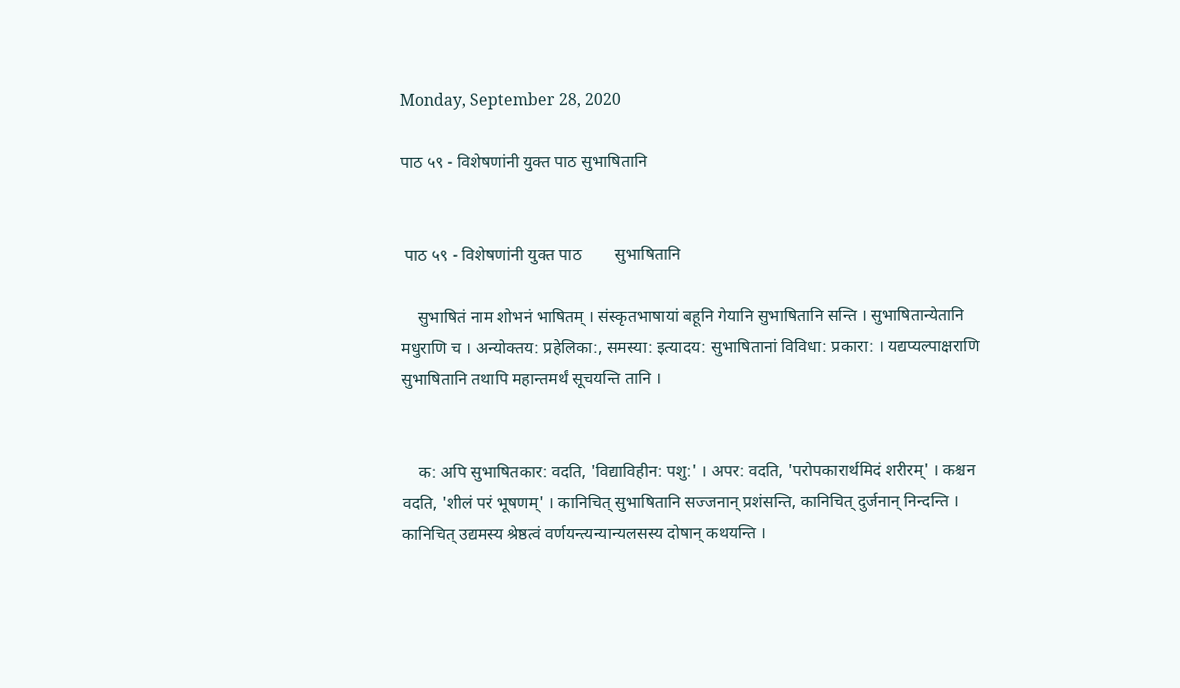Monday, September 28, 2020

पाठ ५९ - विशेषणांनी युक्त पाठ सुभाषितानि


 पाठ ५९ - विशेषणांनी युक्त पाठ        सुभाषितानि

    सुभाषितं नाम शोभनं भाषितम् । संस्कृतभाषायां बहूनि गेयानि सुभाषितानि सन्ति । सुभाषितान्येतानि मधुराणि च । अन्योक्तय: प्रहेलिका:, समस्या: इत्यादय: सुभाषितानां विविधा: प्रकारा: । यद्यप्यल्पाक्षराणि सुभाषितानि तथापि महान्तमर्थं सूचयन्ति तानि ।


    क: अपि सुभाषितकार: वदति, 'विद्याविहीन: पशु:' । अपर: वदति, 'परोपकारार्थमिदं शरीरम्' । कश्चन वदति, 'शीलं परं भूषणम्' । कानिचित् सुभाषितानि सज्जनान् प्रशंसन्ति, कानिचित् दुर्जनान् निन्दन्ति । कानिचित् उद्यमस्य श्रेष्ठत्वं वर्णयन्त्यन्यान्यलसस्य दोषान् कथयन्ति ।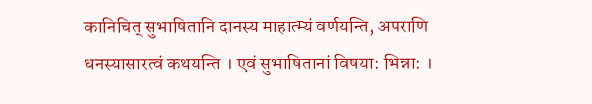कानिचित् सुभाषितानि दानस्य माहात्म्यं वर्णयन्ति, अपराणि धनस्यासारत्वं कथयन्ति । एवं सुभाषितानां विषया: भिन्ना: ।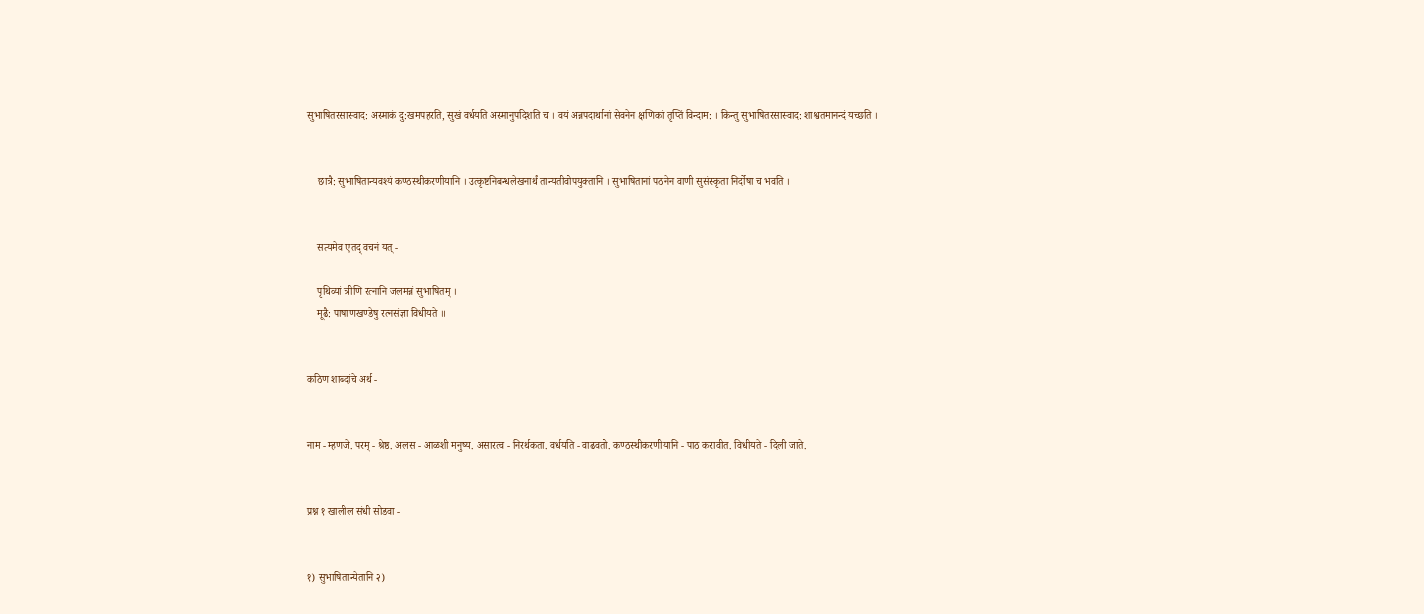सुभाषितरसास्वाद: अस्माकं दु:खमपहरति, सुखं वर्धयति अस्मानुपदिशति च । वयं अन्नपदार्थानां सेवनेन क्षणिकां तृप्तिं विन्दाम: । किन्तु सुभाषितरसास्वाद: शाश्वतमानन्दं यच्छति ।


    छात्रै: सुभाषितान्यवश्यं कण्ठस्थीकरणीयानि । उत्कृष्टनिबन्धलेखनार्थं तान्यतीवोपयुक्तानि । सुभाषितानां पठनेन वाणी सुसंस्कृता निर्दोषा च भवति ।


    सत्यमेव एतद् वचनं यत् -

    पृथिव्यां त्रीणि रत्नानि जलमन्नं सुभाषितम् ।
    मूढै: पाषाणखण्डेषु रत्नसंज्ञा विधीयते ॥


कठिण शाब्दांचे अर्थ -


नाम - म्हणजे. परम् - श्रेष्ठ. अलस - आळशी मनुष्य. असारत्व - निरर्थकता. वर्धयति - वाढवतो. कण्ठस्थीकरणीयानि - पाठ करावीत. विधीयते - दिली जाते.


प्रश्न १ खालील संधी सोडवा -


१) सुभाषितान्येतानि २)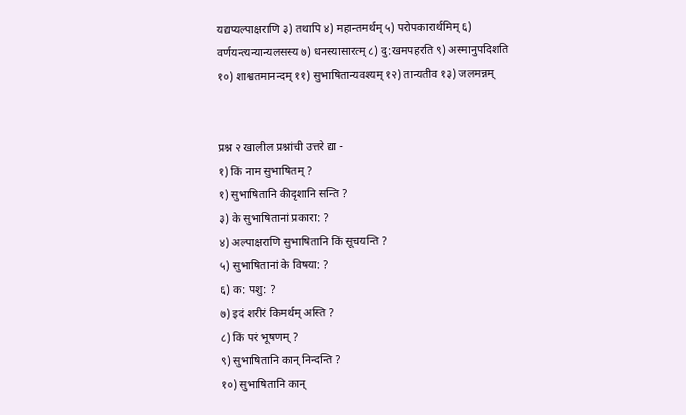यद्यप्यल्पाक्षराणि ३) तथापि ४) महान्तमर्थम् ५) परोपकारार्थमिम् ६) वर्णयन्त्यन्यान्यलसस्य ७) धनस्यासारत्म् ८) दु:खमपहरति ९) अस्मानुपदिशति १०) शाश्वतमानन्दम् ११) सुभाषितान्यवश्यम् १२) तान्यतीव १३) जलमन्नम्


प्रश्न २ खालील प्रश्नांची उत्तरे द्या -
१) किं नाम सुभाषितम् ?
१) सुभाषितानि कीदृशानि सन्ति ?
३) के सुभाषितानां प्रकारा: ?
४) अल्पाक्षराणि सुभाषितानि किं सूचयन्ति ?
५) सुभाषितानां के विषया: ?
६) क: पशु: ?
७) इदं शरीरं किमर्थम् अस्ति ?
८) किं परं भूषणम् ?
९) सुभाषितानि कान् निन्दन्ति ?
१०) सुभाषितानि कान्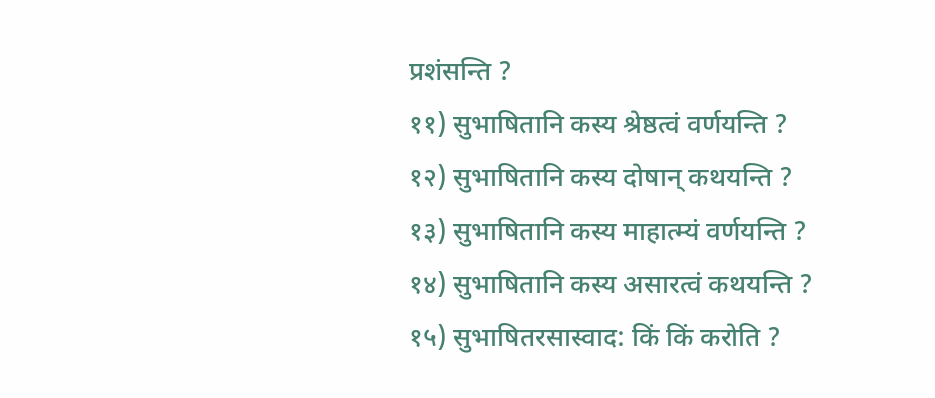प्रशंसन्ति ?
११) सुभाषितानि कस्य श्रेष्ठत्वं वर्णयन्ति ?
१२) सुभाषितानि कस्य दोषान् कथयन्ति ?
१३) सुभाषितानि कस्य माहात्म्यं वर्णयन्ति ?
१४) सुभाषितानि कस्य असारत्वं कथयन्ति ?
१५) सुभाषितरसास्वाद: किं किं करोति ?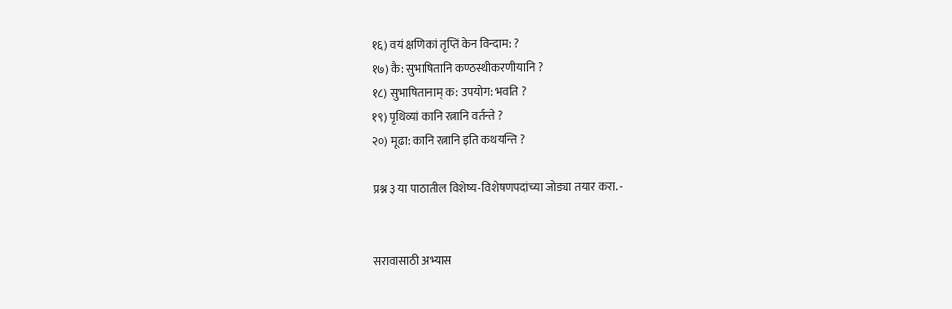१६) वयं क्षणिकां तृप्तिं केन विन्दाम: ?
१७) कै: सुभाषितानि कण्ठस्थीकरणीयानि ?
१८) सुभाषितानाम् क: उपयोग: भवति ?
१९) पृथिव्यां कानि रत्नानि वर्तन्ते ?
२०) मूढा: कानि रत्नानि इति कथयन्ति ?

प्रश्न ३ या पाठातील विशेष्य-विशेषणपदांच्या जोड्या तयार करा. -


सरावासाठी अभ्यास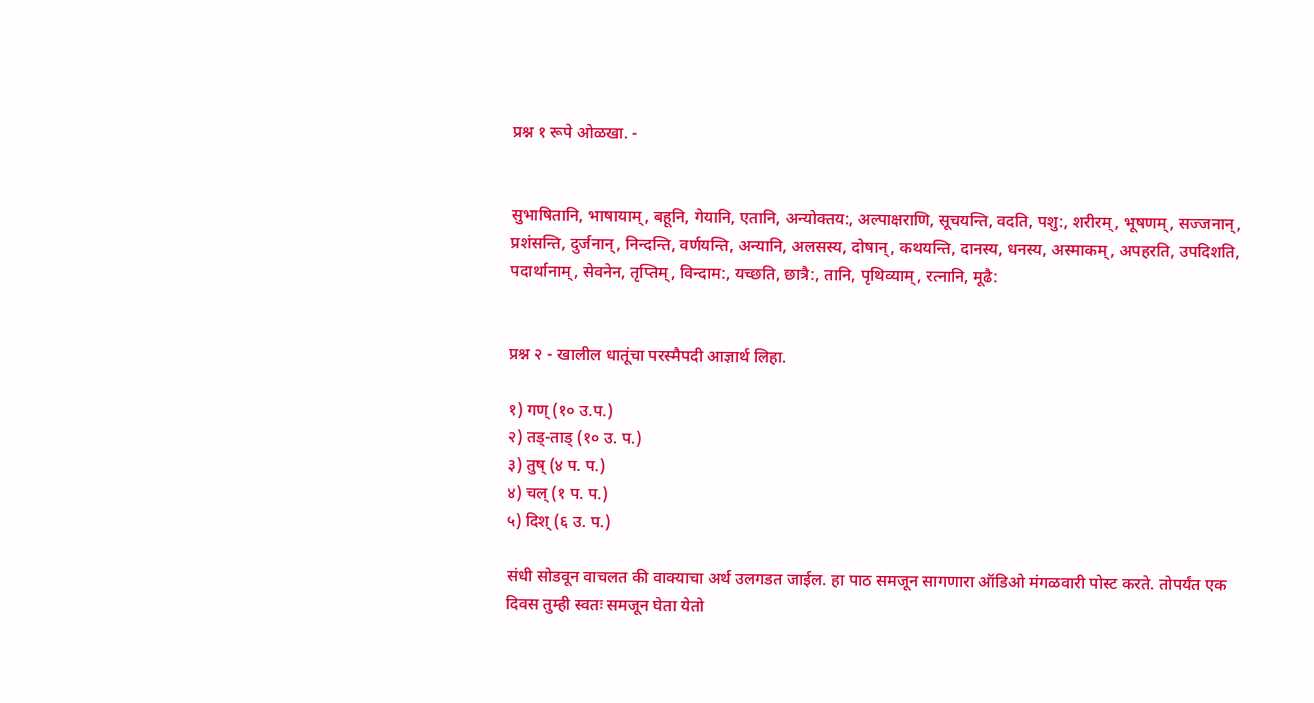प्रश्न १ रूपे ओळखा. -


सुभाषितानि, भाषायाम्, बहूनि, गेयानि, एतानि, अन्योक्तय:, अल्पाक्षराणि, सूचयन्ति, वदति, पशु:, शरीरम्, भूषणम्, सज्जनान्, प्रशंसन्ति, दुर्जनान्, निन्दन्ति, वर्णयन्ति, अन्यानि, अलसस्य, दोषान्, कथयन्ति, दानस्य, धनस्य, अस्माकम्, अपहरति, उपदिशति, पदार्थानाम्, सेवनेन, तृप्तिम्, विन्दाम:, यच्छति, छात्रै:, तानि, पृथिव्याम्, रत्नानि, मूढै:


प्रश्न २ - खालील धातूंचा परस्मैपदी आज्ञार्थ लिहा.

१) गण् (१० उ.प.)
२) तड्-ताड् (१० उ. प.)
३) तुष् (४ प. प.)
४) चल् (१ प. प.)
५) दिश् (६ उ. प.)

संधी सोडवून वाचलत की वाक्याचा अर्थ उलगडत जाईल. हा पाठ समजून सागणारा ऑडिओ मंगळवारी पोस्ट करते. तोपर्यंत एक दिवस तुम्ही स्वतः समजून घेता येतो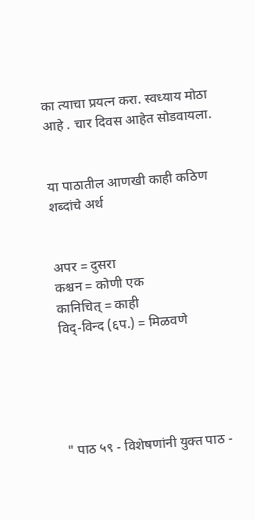का त्याचा प्रयत्न करा. स्वध्याय मोठा आहे . चार दिवस आहेत सोडवायला.


या पाठातील आणखी काही कठिण शब्दांचे अर्थ


अपर = दुसरा
कश्चन = कोणी एक
कानिचित् = काही
विद्-विन्द (६प.) = मिळवणे





" पाठ ५९ - विशेषणांनी युक्त पाठ -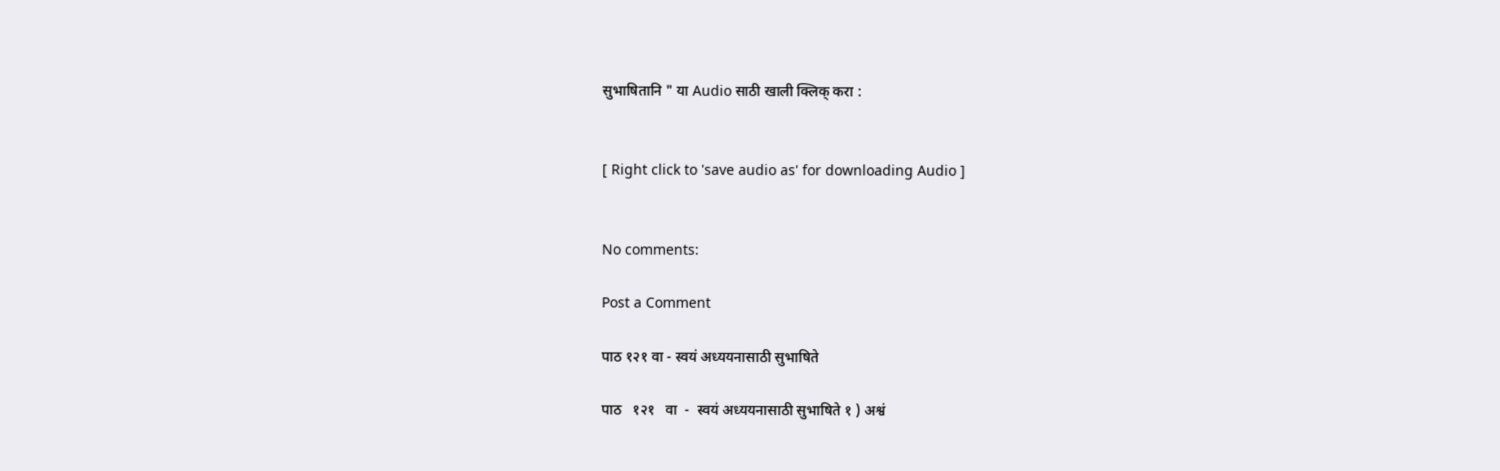सुभाषितानि " या Audio साठी खाली क्लिक् करा :


[ Right click to 'save audio as' for downloading Audio ]


No comments:

Post a Comment

पाठ १२१ वा - स्वयं अध्ययनासाठी सुभाषिते

पाठ   १२१   वा  -  स्वयं अध्ययनासाठी सुभाषिते १ ) अश्वं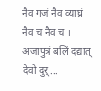नैव गजं नैव व्याघ्रं नैव च नैव च ।   अजापुत्रं बलिं दद्यात् देवो दुर्...